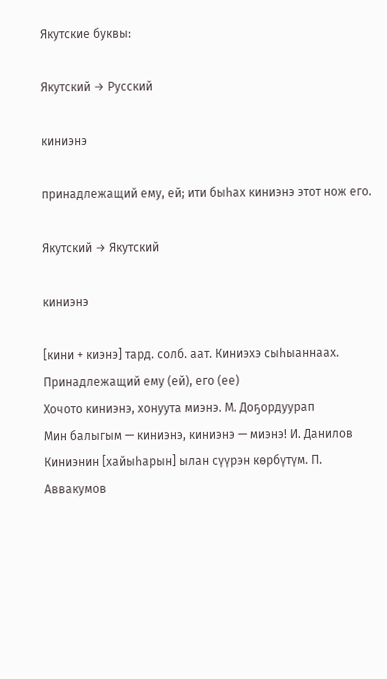Якутские буквы:

Якутский → Русский

киниэнэ

принадлежащий ему, ей; ити быһах киниэнэ этот нож его.

Якутский → Якутский

киниэнэ

[кини + киэнэ] тард. солб. аат. Киниэхэ сыһыаннаах. Принадлежащий ему (ей), его (ее)
Хочото киниэнэ, хонуута миэнэ. М. Доҕордуурап
Мин балыгым — киниэнэ, киниэнэ — миэнэ! И. Данилов
Киниэнин [хайыһарын] ылан сүүрэн көрбүтүм. П. Аввакумов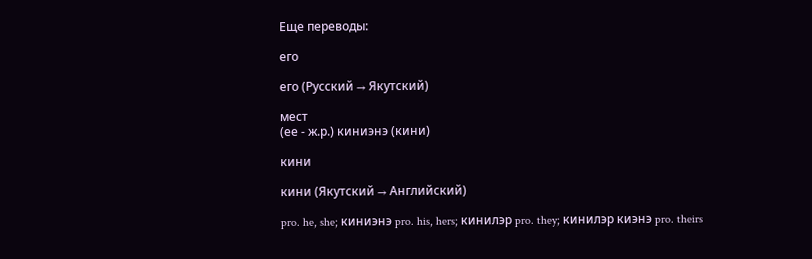Еще переводы:

его

его (Русский → Якутский)

мест
(ее - ж.р.) киниэнэ (кини)

кини

кини (Якутский → Английский)

pro. he, she; киниэнэ pro. his, hers; кинилэр pro. they; кинилэр киэнэ pro. theirs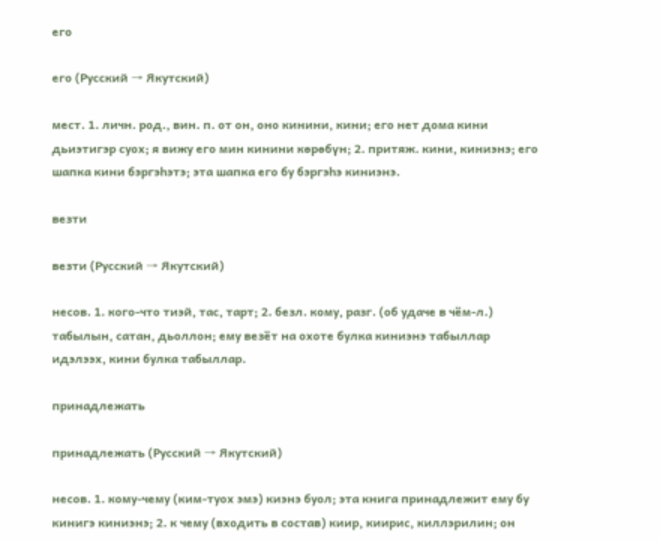его

его (Русский → Якутский)

мест. 1. личн. род., вин. п. от он, оно кинини, кини; его нет дома кини дьиэтигэр суох; я вижу его мин кинини көрөбүн; 2. притяж. кини, киниэнэ; его шапка кини бэргэһэтэ; эта шапка его бу бэргэһэ киниэнэ.

везти

везти (Русский → Якутский)

несов. 1. кого-что тиэй, тас, тарт; 2. безл. кому, разг. (об удаче в чём-л.) табылын, сатан, дьоллон; ему везёт на охоте булка киниэнэ табыллар идэлээх, кини булка табыллар.

принадлежать

принадлежать (Русский → Якутский)

несов. 1. кому-чему (ким-туох эмэ) киэнэ буол; эта книга принадлежит ему бу кинигэ киниэнэ; 2. к чему (входить в состав) киир, киирис, киллэрилин; он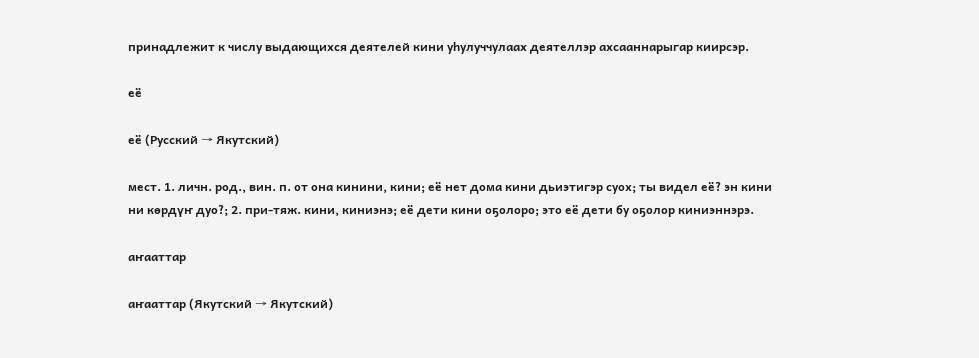принадлежит к числу выдающихся деятелей кини уһулуччулаах деятеллэр ахсааннарыгар киирсэр.

её

её (Русский → Якутский)

мест. 1. личн. род., вин. п. от она кинини, кини; её нет дома кини дьиэтигэр суох; ты видел её? эн кини ни көрдүҥ дуо?; 2. при-тяж. кини, киниэнэ; её дети кини оҕолоро; это её дети бу оҕолор киниэннэрэ.

аҥааттар

аҥааттар (Якутский → Якутский)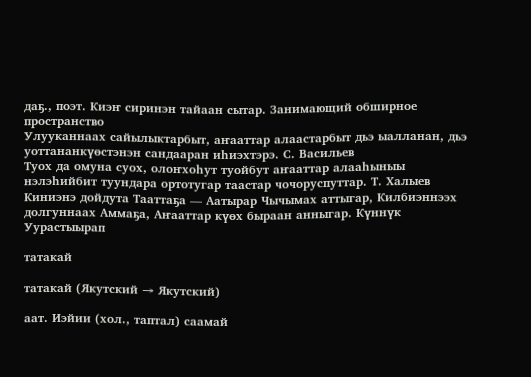даҕ., поэт. Киэҥ сиринэн тайаан сытар. Занимающий обширное пространство
Улууканнаах сайылыктарбыт, аҥааттар алаастарбыт дьэ ыалланан, дьэ уоттананкүөстэнэн сандааран иһиэхтэрэ. С. Васильев
Туох да омуна суох, олоҥхоһут туойбут аҥааттар алааһыныы нэлэһийбит туундара ортотугар таастар чочоруспуттар. Т. Халыев
Киниэнэ дойдута Тааттаҕа — Аатырар Чычымах аттыгар, Килбиэннээх долгуннаах Аммаҕа, Аҥааттар күөх быраан анныгар. Күннүк Уурастыырап

татакай

татакай (Якутский → Якутский)

аат. Иэйии (хол., таптал) саамай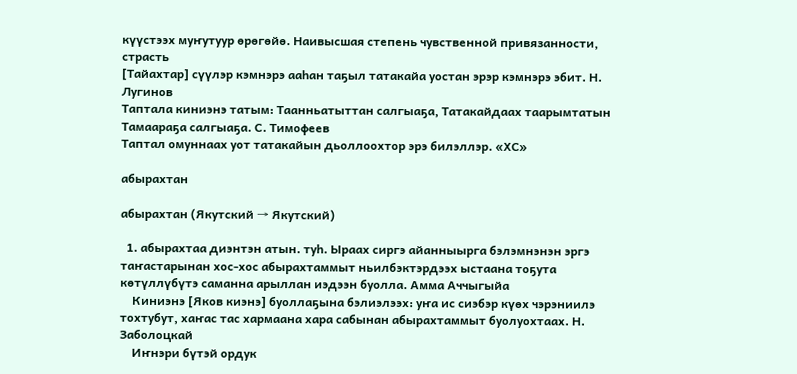күүстээх муҥутуур өрөгөйө. Наивысшая степень чувственной привязанности, страсть
[Тайахтар] сүүлэр кэмнэрэ ааһан таҕыл татакайа уостан эрэр кэмнэрэ эбит. Н. Лугинов
Таптала киниэнэ татым: Таанньатыттан салгыаҕа, Татакайдаах таарымтатын Тамаараҕа салгыаҕа. С. Тимофеев
Таптал омуннаах уот татакайын дьоллоохтор эрэ билэллэр. «ХС»

абырахтан

абырахтан (Якутский → Якутский)

  1. абырахтаа диэнтэн атын. туһ. Ыраах сиргэ айанныырга бэлэмнэнэн эргэ таҥастарынан хос-хос абырахтаммыт ньилбэктэрдээх ыстаана тоҕута көтүллүбүтэ саманна арыллан иэдээн буолла. Амма Аччыгыйа
    Киниэнэ [Яков киэнэ] буоллаҕына бэлиэлээх: уҥа ис сиэбэр күөх чэрэниилэ тохтубут, хаҥас тас хармаана хара сабынан абырахтаммыт буолуохтаах. Н. Заболоцкай
    Иҥнэри бүтэй ордук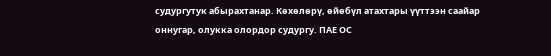судургутук абырахтанар. Көхөлөрү, өйөбүл атахтары үүттээн саайар оннугар, олукка олордор судургу. ПАЕ ОС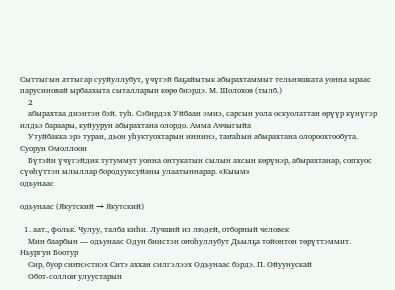Сыттыгын аттыгар сууйуллубут, үчүгэй баҕайытык абырахтаммыт тельняшката уонна ыраас парусиновай ырбаахыта сыталларын көрө биэрдэ. М. Шолохов (тылб.)
    2
    абырахтаа диэнтэн бэй. туһ. Сэбирдэх Уйбаан эмиэ, сарсын уола оскуолаттан өрүүр күнүгэр илдьэ бараары, куйуурун абырахтана олордо. Амма Аччыгыйа
    Утуйбакка эрэ туран, дьон уһуктуохтарын иннинэ, таҥаһын абырахтана олороохтообута. Суорун Омоллоон
    Бүтэйи үчүгэйдик тутуммут уонна онтукатын сылын ахсын көрүнэр, абырахтанар, сопхуос сүөһүттэн ылыллар бородууксуйаны улаатыннарар. «Кыым»
одьунаас

одьунаас (Якутский → Якутский)

  1. аат., фольк. Чулуу, талба киһи. Лучший из людей, отборный человек
    Мин баарбын — одьунаас Одун биистэн оҥоһуллубут Дьылҕа тойонтон төрүттэммит. Ньургун Боотур
    Сир, буор сиҥнэстиэх Ситэ аххан силгэлээх Одьунаас бэрдэ. П. Ойуунускай
    Обот-соллоҥ улуустарын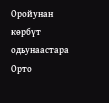Оройунан көрбүт одьунаастара Орто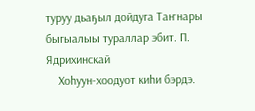туруу дьаҕыл дойдуга Таҥнары быгыалыы тураллар эбит. П. Ядрихинскай
    Хоһуун-хоодуот киһи бэрдэ.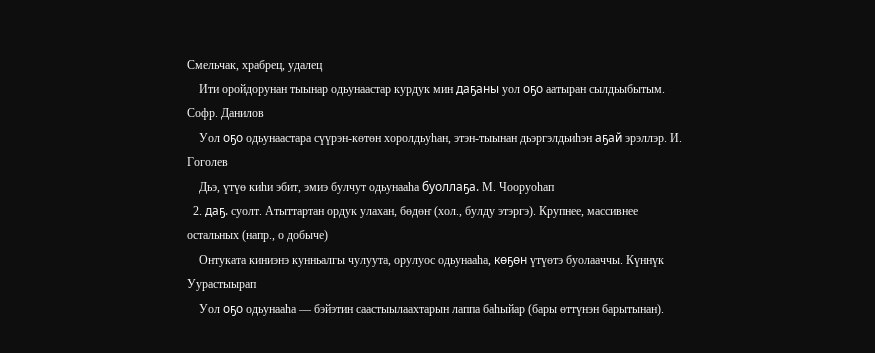Смельчак, храбрец, удалец
    Ити оройдорунан тыынар одьунаастар курдук мин даҕаны уол оҕо аатыран сылдьыбытым. Софр. Данилов
    Уол оҕо одьунаастара сүүрэн-көтөн хоролдьуһан, этэн-тыынан дьэргэлдьиһэн аҕай эрэллэр. И. Гоголев
    Дьэ, үтүө киһи эбит, эмиэ булчут одьунааһа буоллаҕа. М. Чооруоһап
  2. даҕ. суолт. Атыттартан ордук улахан, бөдөҥ (хол., булду этэргэ). Крупнее, массивнее остальных (напр., о добыче)
    Онтуката киниэнэ кунньалгы чулуута, орулуос одьунааһа, көҕөн үтүөтэ буолааччы. Күннүк Уурастыырап
    Уол оҕо одьунааһа — бэйэтин саастыылаахтарын лаппа баһыйар (бары өттүнэн барытынан).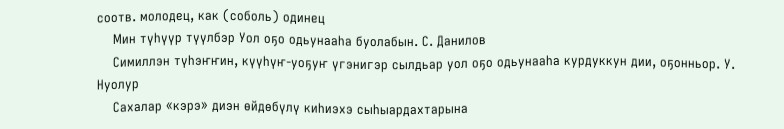соотв. молодец, как (соболь) одинец
    Мин түһүүр түүлбэр Уол оҕо одьунааһа буолабын. С. Данилов
    Симиллэн түһэҥҥин, күүһүҥ-уоҕуҥ үгэнигэр сылдьар уол оҕо одьунааһа курдуккун дии, оҕонньор. У. Нуолур
    Сахалар «кэрэ» диэн өйдөбүлү киһиэхэ сыһыардахтарына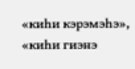«киһи кэрэмэһэ», «киһи гиэнэ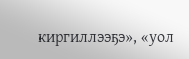киргиллээҕэ», «уол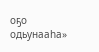оҕо одьунааһа»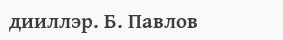дииллэр. Б. Павлов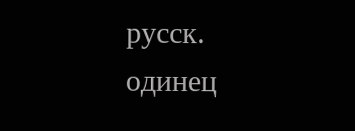русск. одинец